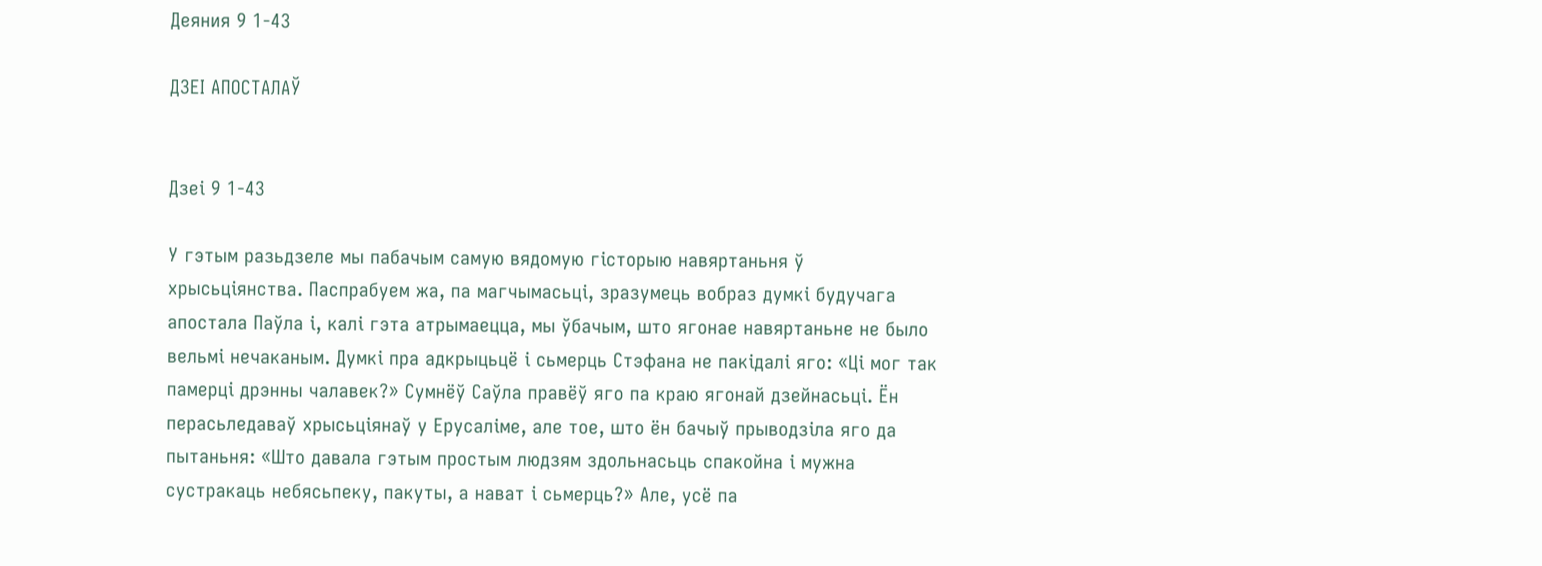Деяния 9 1-43

ДЗЕІ АПОСТАЛАЎ


Дзеі 9 1-43

У гэтым разьдзеле мы пабачым самую вядомую гісторыю навяртаньня ў хрысьціянства. Паспрабуем жа, па магчымасьці, зразумець вобраз думкі будучага апостала Паўла і, калі гэта атрымаецца, мы ўбачым, што ягонае навяртаньне не было вельмі нечаканым. Думкі пра адкрыцьцё і сьмерць Стэфана не пакідалі яго: «Ці мог так памерці дрэнны чалавек?» Сумнёў Саўла правёў яго па краю ягонай дзейнасьці. Ён перасьледаваў хрысьціянаў у Ерусаліме, але тое, што ён бачыў прыводзіла яго да пытаньня: «Што давала гэтым простым людзям здольнасьць спакойна і мужна сустракаць небясьпеку, пакуты, а нават і сьмерць?» Але, усё па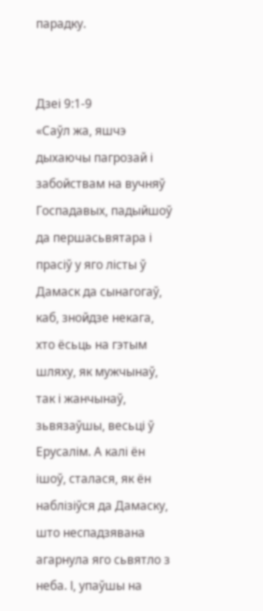парадку.


Дзеі 9:1-9
«Саўл жа, яшчэ дыхаючы пагрозай і забойствам на вучняў Госпадавых, падыйшоў да першасьвятара і прасіў у яго лісты ў Дамаск да сынагогаў, каб, знойдзе некага, хто ёсьць на гэтым шляху, як мужчынаў, так і жанчынаў, зьвязаўшы, весьці ў Ерусалім. А калі ён ішоў, сталася, як ён наблізіўся да Дамаску, што неспадзявана агарнула яго сьвятло з неба. І, упаўшы на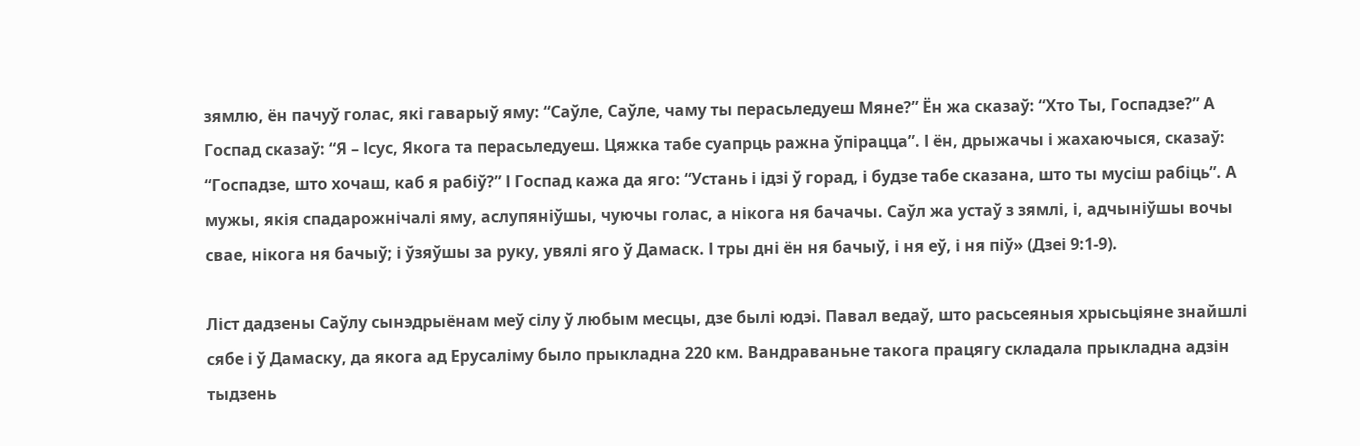зямлю, ён пачуў голас, які гаварыў яму: “Саўле, Саўле, чаму ты перасьледуеш Мяне?” Ён жа сказаў: “Хто Ты, Госпадзе?” А Госпад сказаў: “Я – Ісус, Якога та перасьледуеш. Цяжка табе суапрць ражна ўпірацца”. І ён, дрыжачы і жахаючыся, сказаў: “Госпадзе, што хочаш, каб я рабіў?” І Госпад кажа да яго: “Устань і ідзі ў горад, і будзе табе сказана, што ты мусіш рабіць”. А мужы, якія спадарожнічалі яму, аслупяніўшы, чуючы голас, а нікога ня бачачы. Саўл жа устаў з зямлі, і, адчыніўшы вочы свае, нікога ня бачыў; і ўзяўшы за руку, увялі яго ў Дамаск. І тры дні ён ня бачыў, і ня еў, і ня піў» (Дзеі 9:1-9).

Ліст дадзены Саўлу сынэдрыёнам меў сілу ў любым месцы, дзе былі юдэі. Павал ведаў, што расьсеяныя хрысьціяне знайшлі сябе і ў Дамаску, да якога ад Ерусаліму было прыкладна 220 км. Вандраваньне такога працягу складала прыкладна адзін тыдзень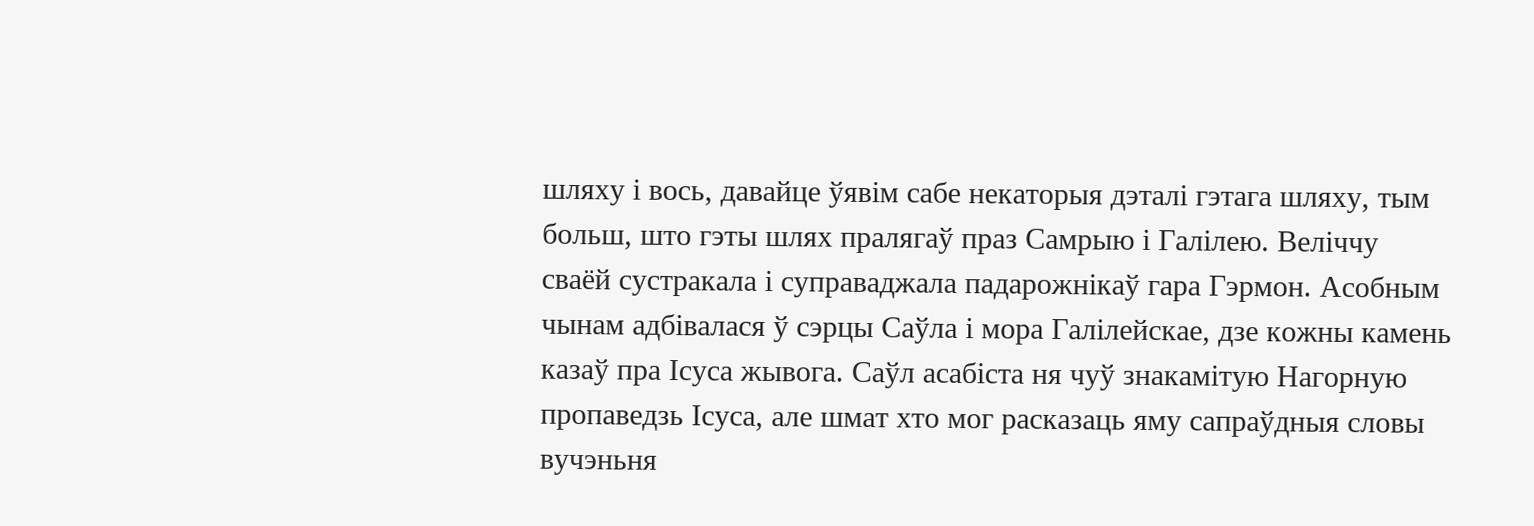шляху і вось, давайце ўявім сабе некаторыя дэталі гэтага шляху, тым больш, што гэты шлях пралягаў праз Самрыю і Галілею. Веліччу сваёй сустракала і суправаджала падарожнікаў гара Гэрмон. Асобным чынам адбівалася ў сэрцы Саўла і мора Галілейскае, дзе кожны камень казаў пра Ісуса жывога. Саўл асабіста ня чуў знакамітую Нагорную пропаведзь Ісуса, але шмат хто мог расказаць яму сапраўдныя словы вучэньня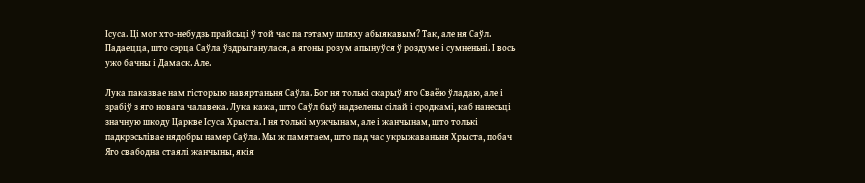Ісуса. Ці мог хто-небудзь прайсьці ў той час па гэтаму шляху абыякавым? Так, але ня Саўл. Падаецца, што сэрца Саўла ўздрыганулася, а ягоны розум апынуўся ў роздуме і сумненьні. І вось ужо бачны і Дамаск. Але.

Лука паказвае нам гісторыю навяртаньня Саўла. Бог ня толькі скарыў яго Сваёю ўладаю, але і зрабіў з яго новага чалавека. Лука кажа, што Саўл быў надзелены сілай і сродкамі, каб нанесьці значную шкоду Царкве Ісуса Хрыста. І ня толькі мужчынам, але і жанчынам, што толькі падкрэсьлівае нядобры намер Саўла. Мы ж памятаем, што пад час укрыжаваньня Хрыста, побач Яго свабодна стаялі жанчыны, якія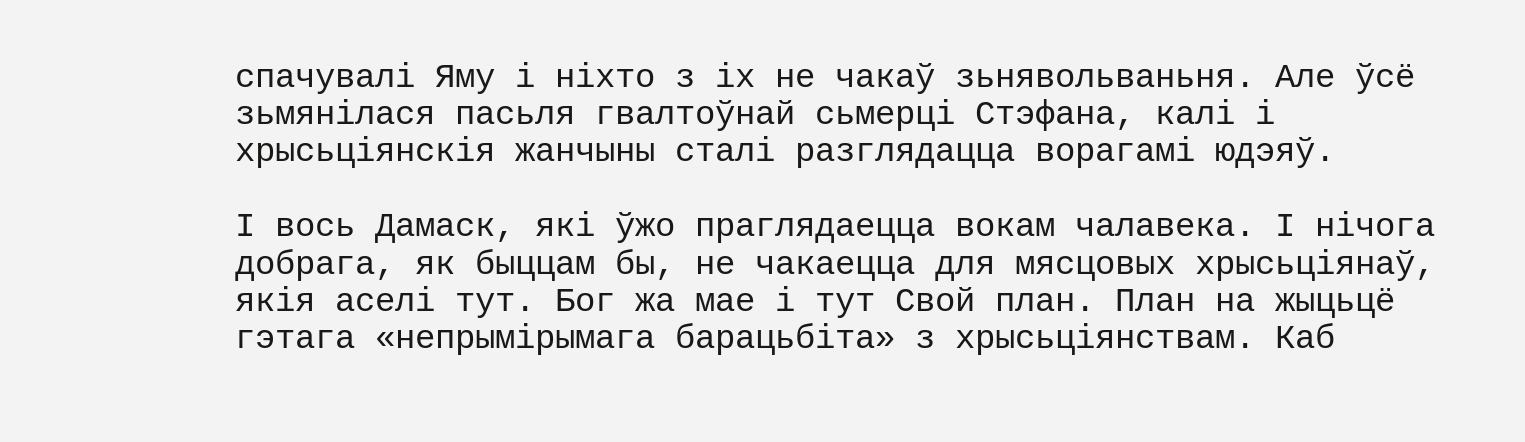спачувалі Яму і ніхто з іх не чакаў зьнявольваньня. Але ўсё зьмянілася пасьля гвалтоўнай сьмерці Стэфана, калі і хрысьціянскія жанчыны сталі разглядацца ворагамі юдэяў.

І вось Дамаск, які ўжо праглядаецца вокам чалавека. І нічога добрага, як быццам бы, не чакаецца для мясцовых хрысьціянаў, якія аселі тут. Бог жа мае і тут Свой план. План на жыцьцё гэтага «непрымірымага барацьбіта» з хрысьціянствам. Каб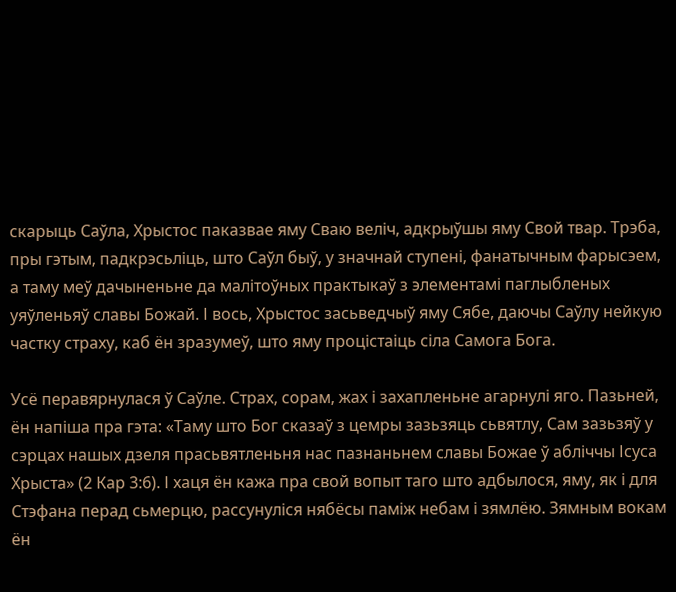скарыць Саўла, Хрыстос паказвае яму Сваю веліч, адкрыўшы яму Свой твар. Трэба, пры гэтым, падкрэсьліць, што Саўл быў, у значнай ступені, фанатычным фарысэем, а таму меў дачыненьне да малітоўных практыкаў з элементамі паглыбленых уяўленьяў славы Божай. І вось, Хрыстос засьведчыў яму Сябе, даючы Саўлу нейкую частку страху, каб ён зразумеў, што яму процістаіць сіла Самога Бога.

Усё перавярнулася ў Саўле. Страх, сорам, жах і захапленьне агарнулі яго. Пазьней, ён напіша пра гэта: «Таму што Бог сказаў з цемры зазьзяць сьвятлу, Сам зазьзяў у сэрцах нашых дзеля прасьвятленьня нас пазнаньнем славы Божае ў абліччы Ісуса Хрыста» (2 Кар 3:6). І хаця ён кажа пра свой вопыт таго што адбылося, яму, як і для Стэфана перад сьмерцю, рассунуліся нябёсы паміж небам і зямлёю. Зямным вокам ён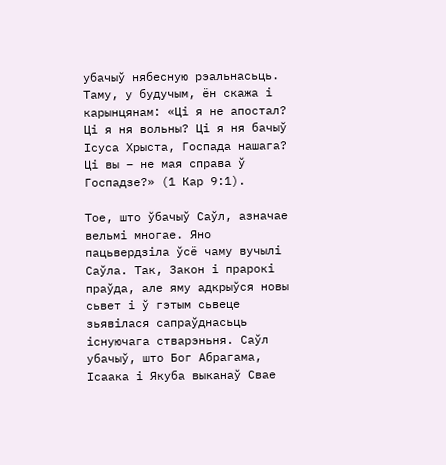убачыў нябесную рэальнасьць. Таму, у будучым, ён скажа і карынцянам: «Ці я не апостал? Ці я ня вольны? Ці я ня бачыў Ісуса Хрыста, Госпада нашага? Ці вы – не мая справа ў Госпадзе?» (1 Кар 9:1).

Тое, што ўбачыў Саўл, азначае вельмі многае. Яно пацьвердзіла ўсё чаму вучылі Саўла. Так, Закон і прарокі праўда, але яму адкрыўся новы сьвет і ў гэтым сьвеце зьявілася сапраўднасьць існуючага стварэньня. Саўл убачыў, што Бог Абрагама, Ісаака і Якуба выканаў Свае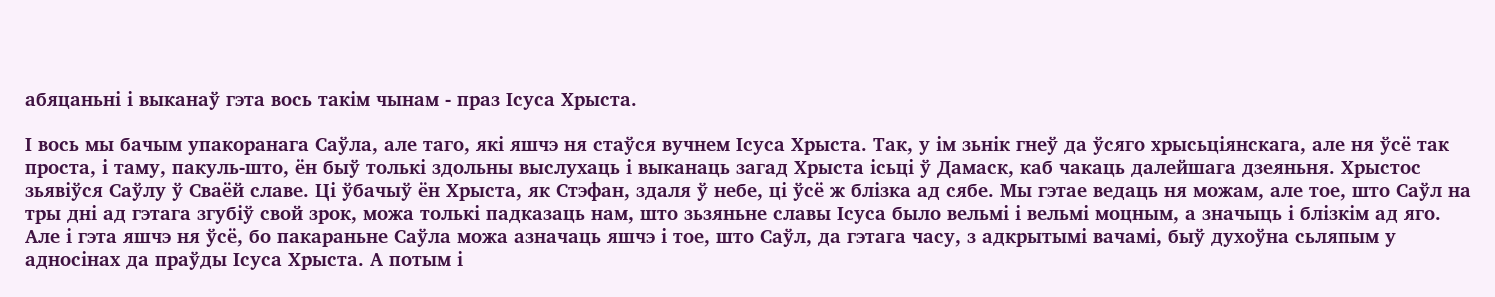абяцаньні і выканаў гэта вось такім чынам - праз Ісуса Хрыста.

І вось мы бачым упакоранага Саўла, але таго, які яшчэ ня стаўся вучнем Ісуса Хрыста. Так, у ім зьнік гнеў да ўсяго хрысьціянскага, але ня ўсё так проста, і таму, пакуль-што, ён быў толькі здольны выслухаць і выканаць загад Хрыста ісьці ў Дамаск, каб чакаць далейшага дзеяньня. Хрыстос зьявіўся Саўлу ў Сваёй славе. Ці ўбачыў ён Хрыста, як Стэфан, здаля ў небе, ці ўсё ж блізка ад сябе. Мы гэтае ведаць ня можам, але тое, што Саўл на тры дні ад гэтага згубіў свой зрок, можа толькі падказаць нам, што зьзяньне славы Ісуса было вельмі і вельмі моцным, а значыць і блізкім ад яго. Але і гэта яшчэ ня ўсё, бо пакараньне Саўла можа азначаць яшчэ і тое, што Саўл, да гэтага часу, з адкрытымі вачамі, быў духоўна сьляпым у адносінах да праўды Ісуса Хрыста. А потым і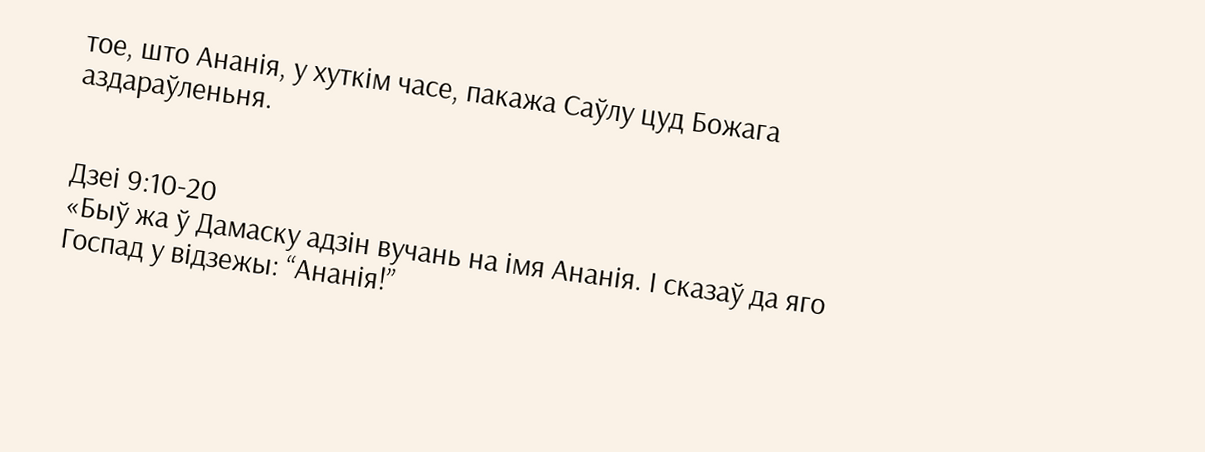тое, што Ананія, у хуткім часе, пакажа Саўлу цуд Божага аздараўленьня.


Дзеі 9:10-20
«Быў жа ў Дамаску адзін вучань на імя Ананія. І сказаў да яго Госпад у відзежы: “Ананія!”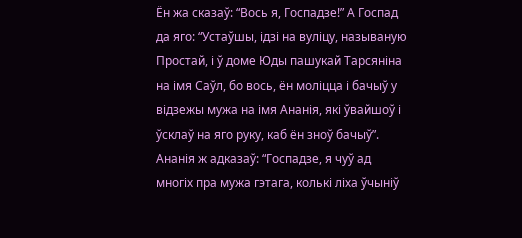Ён жа сказаў: “Вось я, Госпадзе!” А Госпад да яго: “Устаўшы, ідзі на вуліцу, называную Простай, і ў доме Юды пашукай Тарсяніна на імя Саўл, бо вось, ён моліцца і бачыў у відзежы мужа на імя Ананія, які ўвайшоў і ўсклаў на яго руку, каб ён зноў бачыў”. Ананія ж адказаў: “Госпадзе, я чуў ад многіх пра мужа гэтага, колькі ліха ўчыніў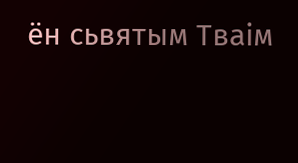ён сьвятым Тваім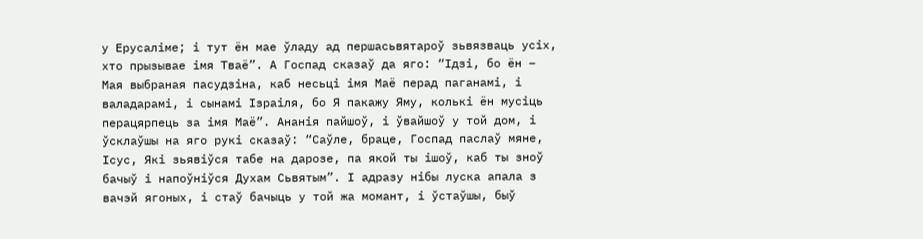у Ерусаліме; і тут ён мае ўладу ад першасьвятароў зьвязваць усіх, хто прызывае імя Тваё”. А Госпад сказаў да яго: “Ідзі, бо ён – Мая выбраная пасудзіна, каб несьці імя Маё перад паганамі, і валадарамі, і сынамі Ізраіля, бо Я пакажу Яму, колькі ён мусіць перацярпець за імя Маё”. Ананія пайшоў, і ўвайшоў у той дом, і ўсклаўшы на яго рукі сказаў: “Саўле, браце, Госпад паслаў мяне, Ісус, Які зьявіўся табе на дарозе, па якой ты ішоў, каб ты зноў бачыў і напоўніўся Духам Сьвятым”. І адразу нібы луска апала з вачэй ягоных, і стаў бачыць у той жа момант, і ўстаўшы, быў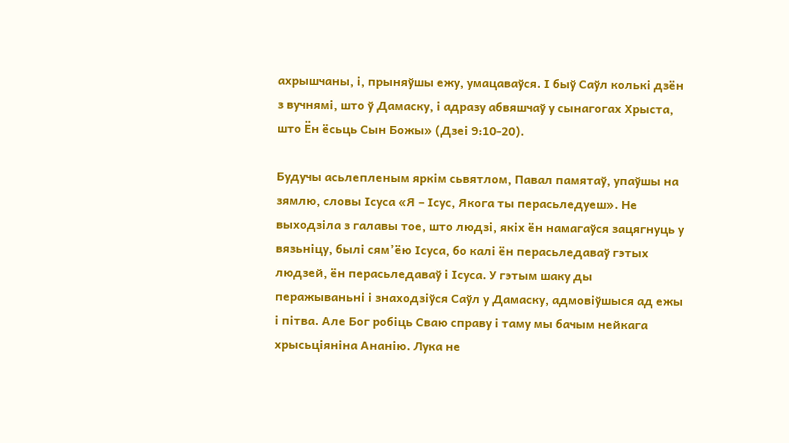ахрышчаны, і, прыняўшы ежу, умацаваўся. І быў Саўл колькі дзён з вучнямі, што ў Дамаску, і адразу абвяшчаў у сынагогах Хрыста, што Ён ёсьць Сын Божы» (Дзеі 9:10-20).

Будучы асьлепленым яркім сьвятлом, Павал памятаў, упаўшы на зямлю, словы Ісуса «Я – Ісус, Якога ты перасьледуеш». Не выходзіла з галавы тое, што людзі, якіх ён намагаўся зацягнуць у вязьніцу, былі сям’ёю Ісуса, бо калі ён перасьледаваў гэтых людзей, ён перасьледаваў і Ісуса. У гэтым шаку ды перажываньні і знаходзіўся Саўл у Дамаску, адмовіўшыся ад ежы і пітва. Але Бог робіць Сваю справу і таму мы бачым нейкага хрысьціяніна Ананію. Лука не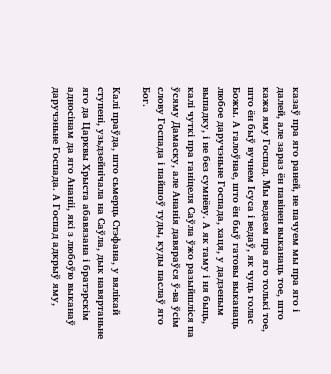казаў пра яго раней, не пачуем мы пра яго і далей, але зараз ён павінен выканаць тое, што кажа яму Госпад. Мы ведаем пра яго толькі тое, што ён быў вучнем Ісуса і ведаў, як чуць голас Божы. А галоўнае, што ён быў гатовы выканаць любое даручэньне Госпада, хаця, у дадзеным выпадку, і не без сумнёву. А як таму і ня быць, калі чуткі пра ганіцеля Саўла ўжо разыйшліся па ўсяму Дамаску, але Ананія давяраўся ў-ва ўсім слову Госпада і пайшоў туды, куды паслаў яго Бог.

Калі праўда, што сьмерць Стэфана, у вялікай ступені, узьдзейнічала на Саўла, дык навяртаньне яго да Царквы Хрыста абавязана і братэрскім адносінам да яго Ананіі, які з любоўю выканаў даручэньне Госпада. А Госпад адкрыў яму,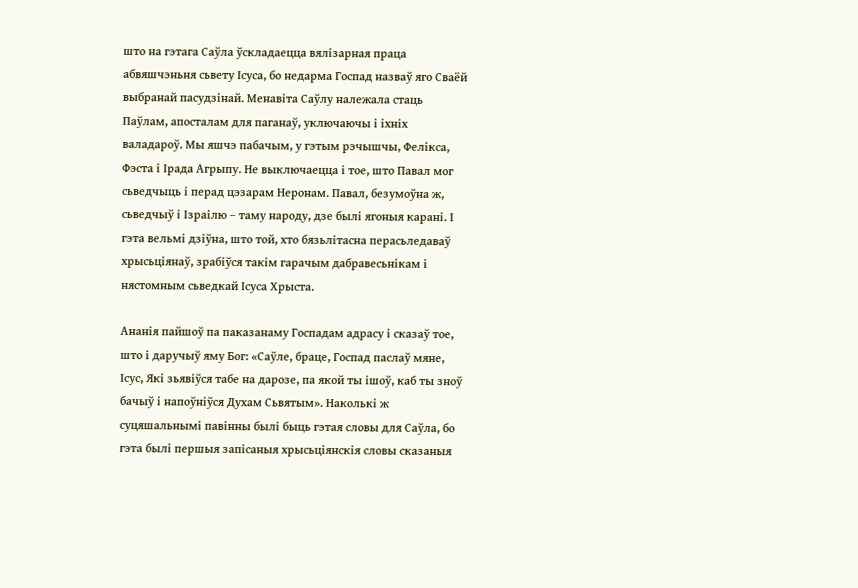што на гэтага Саўла ўскладаецца вялізарная праца абвяшчэньня сьвету Ісуса, бо недарма Госпад назваў яго Сваёй выбранай пасудзінай. Менавіта Саўлу належала стаць Паўлам, апосталам для паганаў, уключаючы і іхніх валадароў. Мы яшчэ пабачым, у гэтым рэчышчы, Фелікса, Фэста і Ірада Агрыпу. Не выключаецца і тое, што Павал мог сьведчыць і перад цэзарам Неронам. Павал, безумоўна ж, сьведчыў і Ізраілю – таму народу, дзе былі ягоныя карані. І гэта вельмі дзіўна, што той, хто бязьлітасна перасьледаваў хрысьціянаў, зрабіўся такім гарачым дабравесьнікам і нястомным сьведкай Ісуса Хрыста.

Ананія пайшоў па паказанаму Госпадам адрасу і сказаў тое, што і даручыў яму Бог: «Саўле, браце, Госпад паслаў мяне, Ісус, Які зьявіўся табе на дарозе, па якой ты ішоў, каб ты зноў бачыў і напоўніўся Духам Сьвятым». Наколькі ж суцяшальнымі павінны былі быць гэтая словы для Саўла, бо гэта былі першыя запісаныя хрысьціянскія словы сказаныя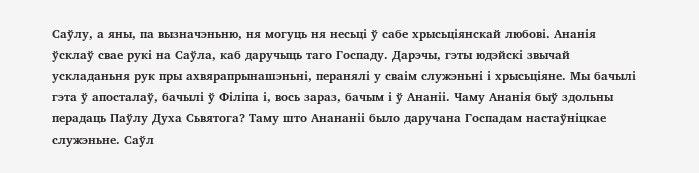Саўлу, а яны, па вызначэньню, ня могуць ня несьці ў сабе хрысьціянскай любові. Ананія ўсклаў свае рукі на Саўла, каб даручыць таго Госпаду. Дарэчы, гэты юдэйскі звычай ускладаньня рук пры ахвярапрынашэньні, перанялі у сваім служэньні і хрысьціяне. Мы бачылі гэта ў апосталаў, бачылі ў Філіпа і, вось зараз, бачым і ў Ананіі. Чаму Ананія быў здольны перадаць Паўлу Духа Сьвятога? Таму што Анананіі было даручана Госпадам настаўніцкае служэньне. Саўл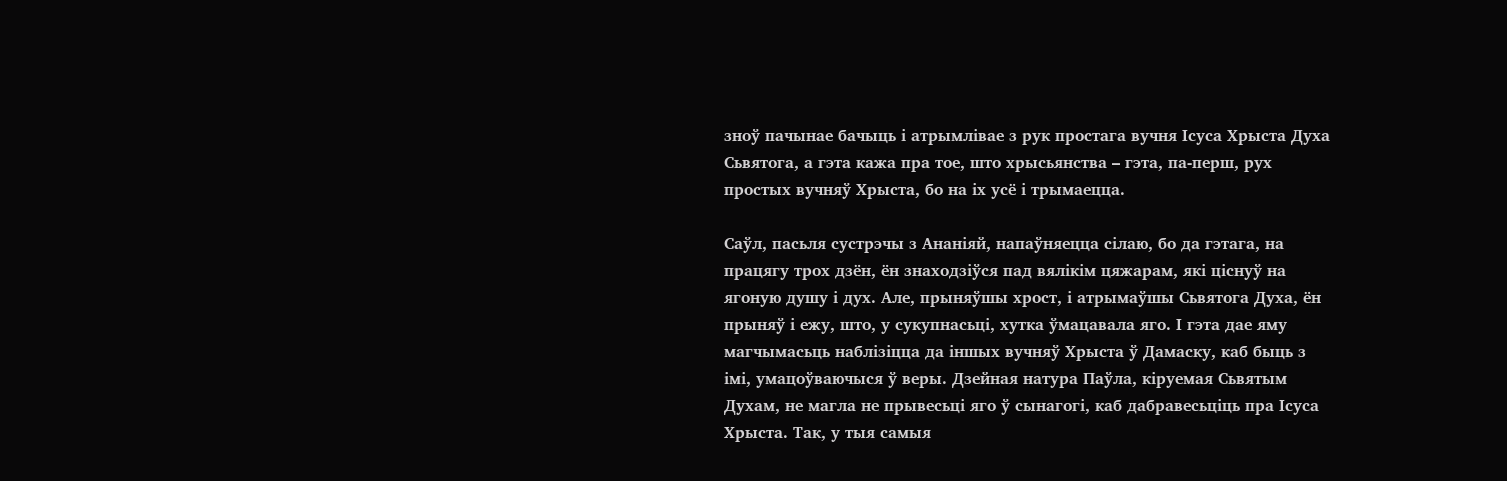зноў пачынае бачыць і атрымлівае з рук простага вучня Ісуса Хрыста Духа Сьвятога, а гэта кажа пра тое, што хрысьянства – гэта, па-перш, рух простых вучняў Хрыста, бо на іх усё і трымаецца.

Саўл, пасьля сустрэчы з Ананіяй, напаўняецца сілаю, бо да гэтага, на працягу трох дзён, ён знаходзіўся пад вялікім цяжарам, які ціснуў на ягоную душу і дух. Але, прыняўшы хрост, і атрымаўшы Сьвятога Духа, ён прыняў і ежу, што, у сукупнасьці, хутка ўмацавала яго. І гэта дае яму магчымасьць наблізіцца да іншых вучняў Хрыста ў Дамаску, каб быць з імі, умацоўваючыся ў веры. Дзейная натура Паўла, кіруемая Сьвятым Духам, не магла не прывесьці яго ў сынагогі, каб дабравесьціць пра Ісуса Хрыста. Так, у тыя самыя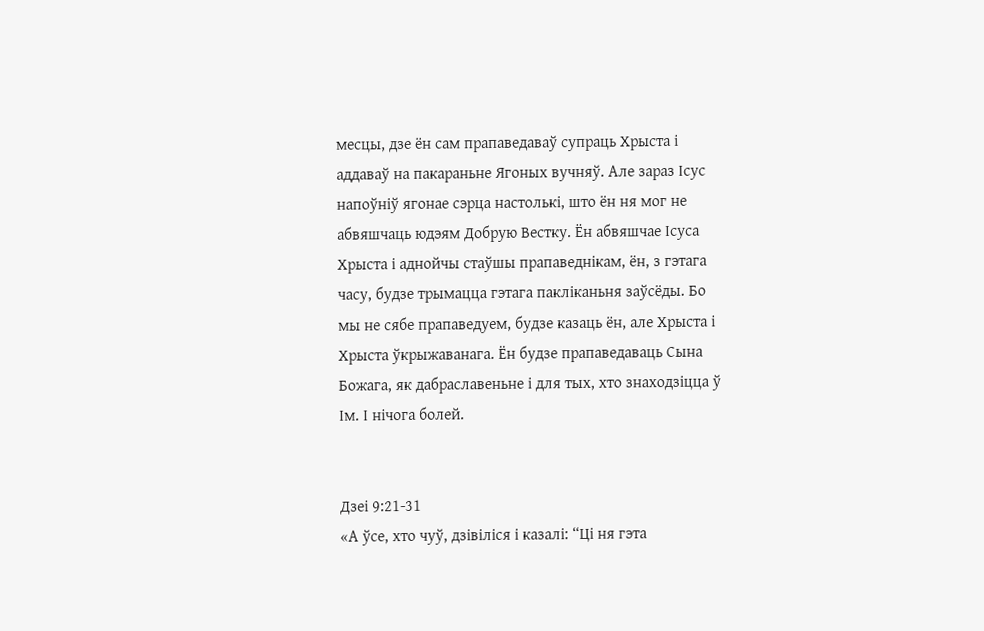месцы, дзе ён сам прапаведаваў супраць Хрыста і аддаваў на пакараньне Ягоных вучняў. Але зараз Ісус напоўніў ягонае сэрца настолькі, што ён ня мог не абвяшчаць юдэям Добрую Вестку. Ён абвяшчае Ісуса Хрыста і аднойчы стаўшы прапаведнікам, ён, з гэтага часу, будзе трымацца гэтага пакліканьня заўсёды. Бо мы не сябе прапаведуем, будзе казаць ён, але Хрыста і Хрыста ўкрыжаванага. Ён будзе прапаведаваць Сына Божага, як дабраславеньне і для тых, хто знаходзіцца ў Ім. І нічога болей.


Дзеі 9:21-31
«А ўсе, хто чуў, дзівіліся і казалі: “Ці ня гэта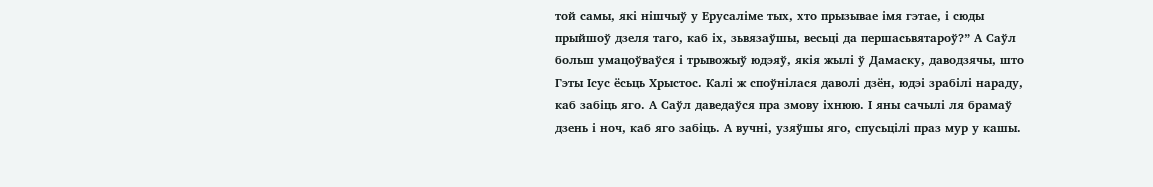той самы, які нішчыў у Ерусаліме тых, хто прызывае імя гэтае, і сюды прыйшоў дзеля таго, каб іх, зьвязаўшы, весьці да першасьвятароў?” А Саўл больш умацоўваўся і трывожыў юдэяў, якія жылі ў Дамаску, даводзячы, што Гэты Ісус ёсьць Хрыстос. Калі ж споўнілася даволі дзён, юдэі зрабілі нараду, каб забіць яго. А Саўл даведаўся пра змову іхнюю. І яны сачылі ля брамаў дзень і ноч, каб яго забіць. А вучні, узяўшы яго, спусьцілі праз мур у кашы.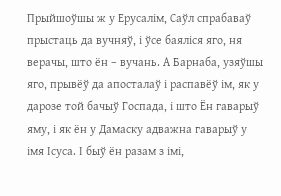Прыйшоўшы ж у Ерусалім, Саўл спрабаваў прыстаць да вучняў, і ўсе баяліся яго, ня верачы, што ён – вучань. А Барнаба, узяўшы яго, прывёў да апосталаў і распавёў ім, як у дарозе той бачыў Госпада, і што Ён гаварыў яму, і як ён у Дамаску адважна гаварыў у імя Ісуса. І быў ён разам з імі,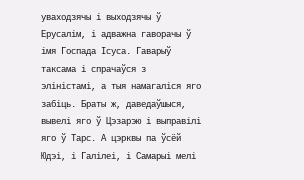уваходзячы і выходзячы ў Ерусалім, і адважна гаворачы ў імя Госпада Ісуса. Гаварыў таксама і спрачаўся з эліністамі, а тыя намагаліся яго забіць. Браты ж, даведаўшыся, вывелі яго ў Цэзарэю і выправілі яго ў Тарс. А цэрквы па ўсёй Юдэі, і Галілеі, і Самарыі мелі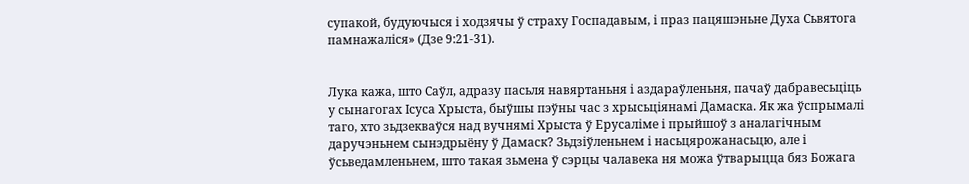супакой, будуючыся і ходзячы ў страху Госпадавым, і праз пацяшэньне Духа Сьвятога памнажаліся» (Дзе 9:21-31).


Лука кажа, што Саўл, адразу пасьля навяртаньня і аздараўленьня, пачаў дабравесьціць у сынагогах Ісуса Хрыста, быўшы пэўны час з хрысьціянамі Дамаска. Як жа ўспрымалі таго, хто зьдзекваўся над вучнямі Хрыста ў Ерусаліме і прыйшоў з аналагічным даручэньнем сынэдрыёну ў Дамаск? Зьдзіўленьнем і насьцярожанасьцю, але і ўсьведамленьнем, што такая зьмена ў сэрцы чалавека ня можа ўтварыцца бяз Божага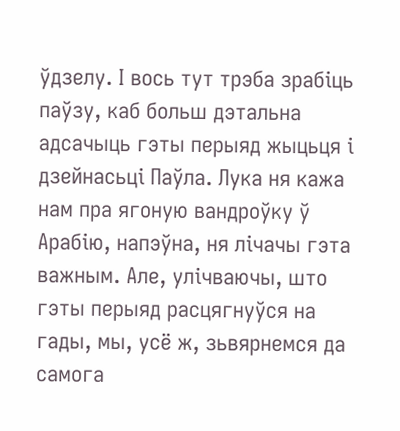ўдзелу. І вось тут трэба зрабіць паўзу, каб больш дэтальна адсачыць гэты перыяд жыцьця і дзейнасьці Паўла. Лука ня кажа нам пра ягоную вандроўку ў Арабію, напэўна, ня лічачы гэта важным. Але, улічваючы, што гэты перыяд расцягнуўся на гады, мы, усё ж, зьвярнемся да самога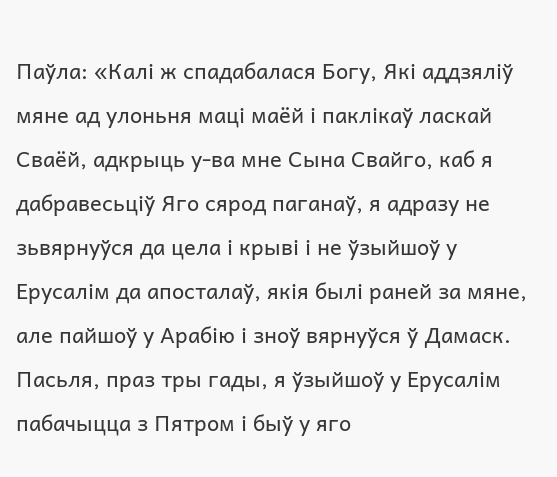Паўла: «Калі ж спадабалася Богу, Які аддзяліў мяне ад улоньня маці маёй і паклікаў ласкай Сваёй, адкрыць у-ва мне Сына Свайго, каб я дабравесьціў Яго сярод паганаў, я адразу не зьвярнуўся да цела і крыві і не ўзыйшоў у Ерусалім да апосталаў, якія былі раней за мяне, але пайшоў у Арабію і зноў вярнуўся ў Дамаск. Пасьля, праз тры гады, я ўзыйшоў у Ерусалім пабачыцца з Пятром і быў у яго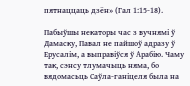пятнаццаць дзён» (Гал 1:15-18).

Пабыўшы некаторы час з вучнямі ў Дамаску, Павал не пайшоў адразу ў Ерусалім, а выправіўся ў Арабію. Чаму так, сэнсу тлумачыць няма, бо вядомасьць Саўла-ганіцеля была на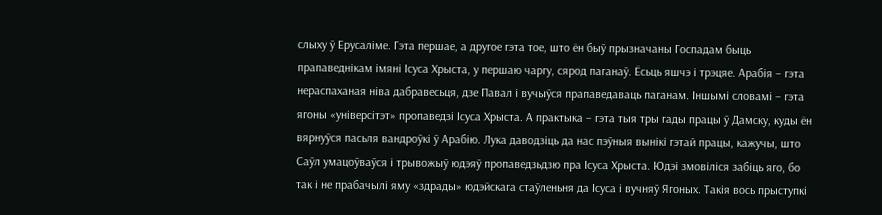слыху ў Ерусаліме. Гэта першае, а другое гэта тое, што ён быў прызначаны Госпадам быць прапаведнікам імяні Ісуса Хрыста, у першаю чаргу, сярод паганаў. Ёсьць яшчэ і трэцяе. Арабія – гэта нераспаханая ніва дабравесьця, дзе Павал і вучыўся прапаведаваць паганам. Іншымі словамі – гэта ягоны «універсітэт» пропаведзі Ісуса Хрыста. А практыка – гэта тыя тры гады працы ў Дамску, куды ён вярнуўся пасьля вандроўкі ў Арабію. Лука даводзіць да нас пэўныя вынікі гэтай працы, кажучы, што Саўл умацоўваўся і трывожыў юдэяў пропаведзьдзю пра Ісуса Хрыста. Юдэі змовіліся забіць яго, бо так і не прабачылі яму «здрады» юдэйскага стаўленьня да Ісуса і вучняў Ягоных. Такія вось прыступкі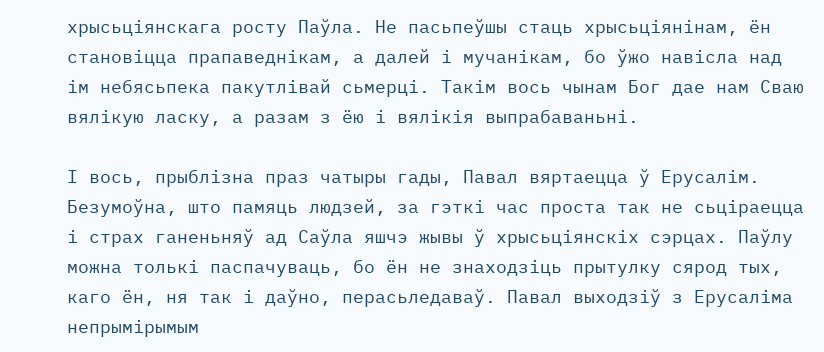хрысьціянскага росту Паўла. Не пасьпеўшы стаць хрысьціянінам, ён становіцца прапаведнікам, а далей і мучанікам, бо ўжо навісла над ім небясьпека пакутлівай сьмерці. Такім вось чынам Бог дае нам Сваю вялікую ласку, а разам з ёю і вялікія выпрабаваньні.

І вось, прыблізна праз чатыры гады, Павал вяртаецца ў Ерусалім. Безумоўна, што памяць людзей, за гэткі час проста так не сьціраецца і страх ганеньняў ад Саўла яшчэ жывы ў хрысьціянскіх сэрцах. Паўлу можна толькі паспачуваць, бо ён не знаходзіць прытулку сярод тых, каго ён, ня так і даўно, перасьледаваў. Павал выходзіў з Ерусаліма непрымірымым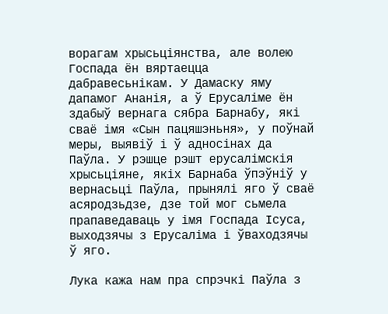ворагам хрысьціянства, але волею Госпада ён вяртаецца дабравесьнікам. У Дамаску яму дапамог Ананія, а ў Ерусаліме ён здабыў вернага сябра Барнабу, які сваё імя «Сын пацяшэньня», у поўнай меры, выявіў і ў адносінах да Паўла. У рэшце рэшт ерусалімскія хрысьціяне, якіх Барнаба ўпэўніў у вернасьці Паўла, прынялі яго ў сваё асяродзьдзе, дзе той мог сьмела прапаведаваць у імя Госпада Ісуса, выходзячы з Ерусаліма і ўваходзячы ў яго.

Лука кажа нам пра спрэчкі Паўла з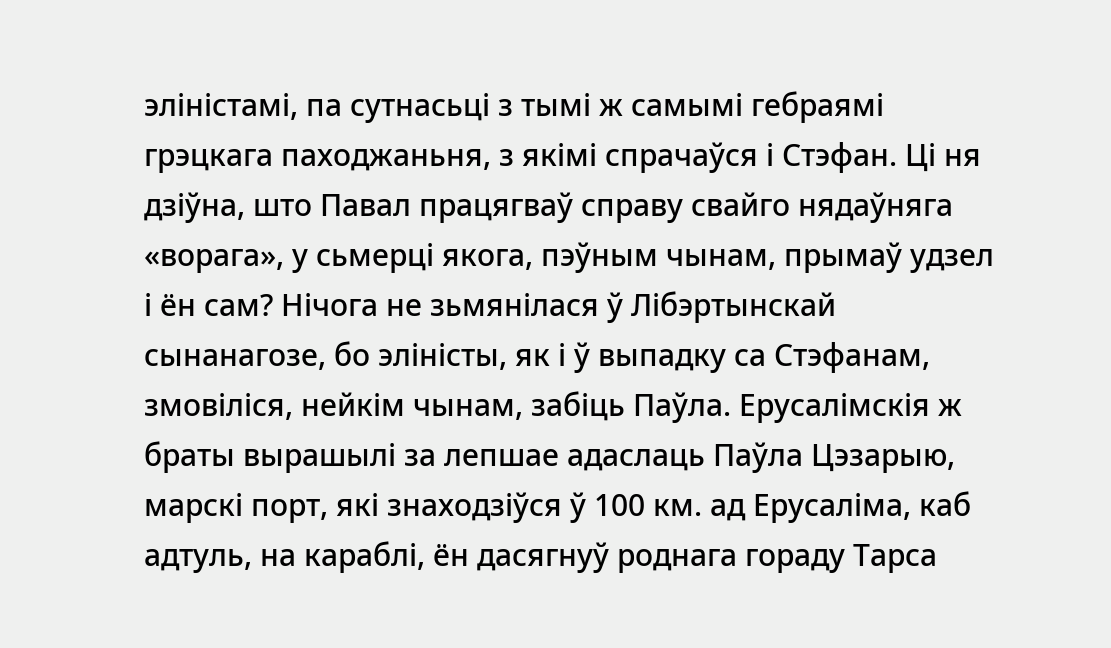эліністамі, па сутнасьці з тымі ж самымі гебраямі грэцкага паходжаньня, з якімі спрачаўся і Стэфан. Ці ня дзіўна, што Павал працягваў справу свайго нядаўняга «ворага», у сьмерці якога, пэўным чынам, прымаў удзел і ён сам? Нічога не зьмянілася ў Лібэртынскай сынанагозе, бо эліністы, як і ў выпадку са Стэфанам, змовіліся, нейкім чынам, забіць Паўла. Ерусалімскія ж браты вырашылі за лепшае адаслаць Паўла Цэзарыю, марскі порт, які знаходзіўся ў 100 км. ад Ерусаліма, каб адтуль, на караблі, ён дасягнуў роднага гораду Тарса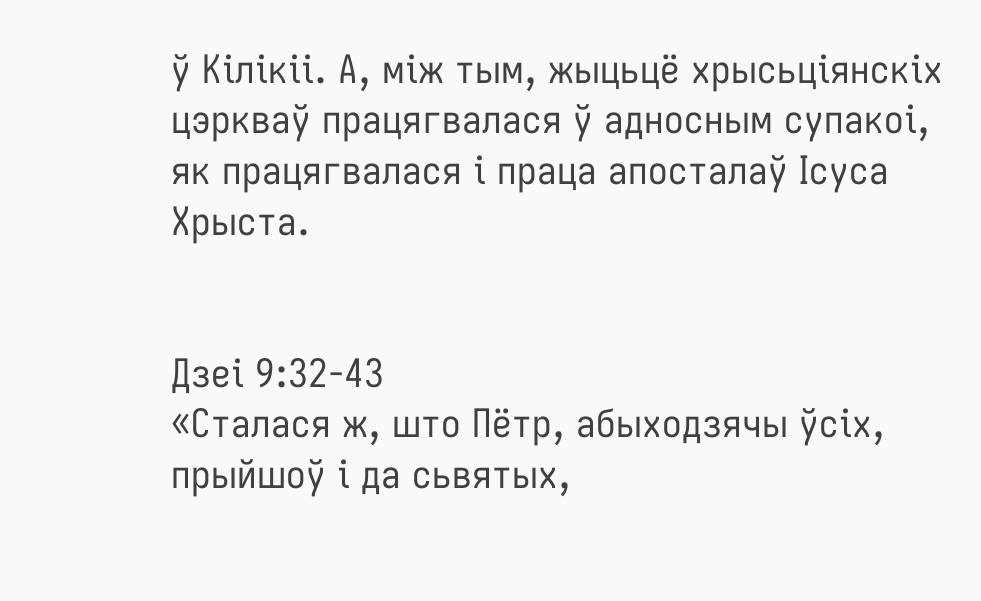ў Кілікіі. А, між тым, жыцьцё хрысьціянскіх цэркваў працягвалася ў адносным супакоі, як працягвалася і праца апосталаў Ісуса Хрыста.


Дзеі 9:32-43
«Сталася ж, што Пётр, абыходзячы ўсіх, прыйшоў і да сьвятых,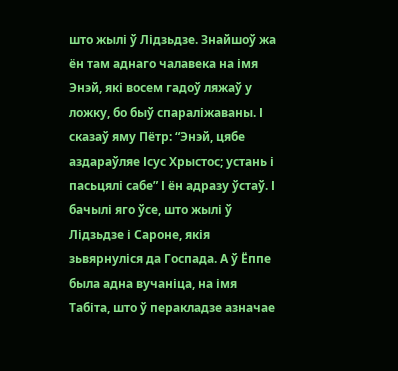што жылі ў Лідзьдзе. Знайшоў жа ён там аднаго чалавека на імя Энэй, які восем гадоў ляжаў у ложку, бо быў спараліжаваны. І сказаў яму Пётр: “Энэй, цябе аздараўляе Ісус Хрыстос; устань і пасьцялі сабе” І ён адразу ўстаў. І бачылі яго ўсе, што жылі ў Лідзьдзе і Сароне, якія зьвярнуліся да Госпада. А ў Ёппе была адна вучаніца, на імя Табіта, што ў перакладзе азначае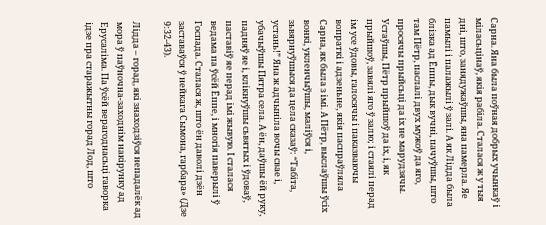Сарна. Яна была поўная добрых учынкаў і міласьцінаў, якія рабіла. Сталася ж у тыя дні, што, занядужаўшы, яна памерла. Яе памылі і палажылі ў залі. А як Лідда была блізка ад Ёппы, дык вучні, пачуўшы, што там Пётр, паслалі двух мужоў да яго, просячы прыйсьці да іх не марудзячы. Устаўшы, Пётр прыйшоў да іх, і, як прыйшоў, завялі яго ў залю; і стаялі перад ім усе ўдовы, галосячы і паказваючы вопраткі і адзеньне, якія паспраўляла Сарна, як была з імі. А Пётр, выслаўшы ўсіх вонкі, укленчыўшы, маліўся і, зьвярнуўшыся да цела сказаў: “Табіта, устань!” Яна ж адчыніла вочы свае і, убачыўшы Пятра села. А ён, даўшы ёй руку, падняў яе і, клікнуўшы сьвятых і ўдоваў, паставіў яе перад імі жывую. І сталася ведама па ўсёй Ёппе, і многія паверылі ў Госпада. Сталася ж, што ён даволі дзён заставаўся ў нейкага Сымона, гарбара» (Дзе 9:32-43).

Лідда – горад, які знаходзіўся непадалёк ад мора ў паўночна-заходнім накірунку ад Ерусаліма. Па ўсёй верагоднасьці гаворка ідзе пра старажытны горад Лод, што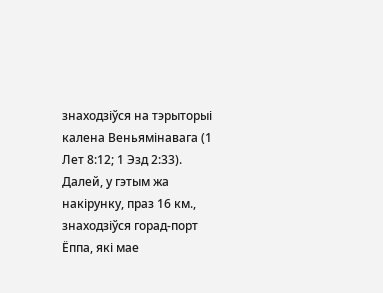знаходзіўся на тэрыторыі калена Веньямінавага (1 Лет 8:12; 1 Эзд 2:33). Далей, у гэтым жа накірунку, праз 16 км., знаходзіўся горад-порт Ёппа, які мае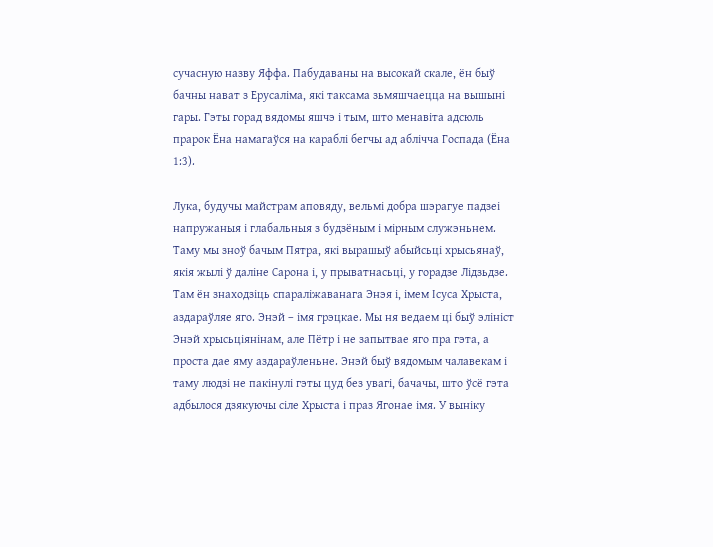сучасную назву Яффа. Пабудаваны на высокай скале, ён быў бачны нават з Ерусаліма, які таксама зьмяшчаецца на вышыні гары. Гэты горад вядомы яшчэ і тым, што менавіта адсюль прарок Ёна намагаўся на караблі бегчы ад аблічча Госпада (Ёна 1:3).

Лука, будучы майстрам аповяду, вельмі добра шэрагуе падзеі напружаныя і глабальныя з будзёным і мірным служэньнем. Таму мы зноў бачым Пятра, які вырашыў абыйсьці хрысьянаў, якія жылі ў даліне Сарона і, у прыватнасьці, у горадзе Лідзьдзе. Там ён знаходзіць спараліжаванага Энэя і, імем Ісуса Хрыста, аздараўляе яго. Энэй – імя грэцкае. Мы ня ведаем ці быў элініст Энэй хрысьціянінам, але Пётр і не запытвае яго пра гэта, а проста дае яму аздараўленьне. Энэй быў вядомым чалавекам і таму людзі не пакінулі гэты цуд без увагі, бачачы, што ўсё гэта адбылося дзякуючы сіле Хрыста і праз Ягонае імя. У выніку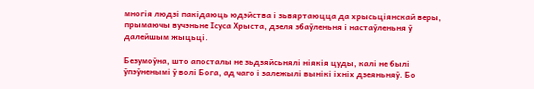многія людзі пакідаюць юдэйства і зьвяртаюцца да хрысьціянскай веры, прымаючы вучэньне Ісуса Хрыста, дзеля збаўленьня і настаўленьня ў далейшым жыцьці.

Безумоўна, што апосталы не зьдзяйсьнялі ніякія цуды, калі не былі ўпэўненымі ў волі Бога, ад чаго і залежылі вынікі іхніх дзеяньняў. Бо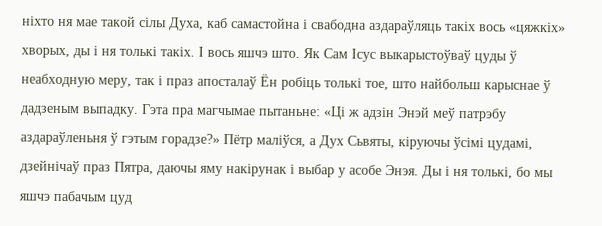ніхто ня мае такой сілы Духа, каб самастойна і свабодна аздараўляць такіх вось «цяжкіх» хворых, ды і ня толькі такіх. І вось яшчэ што. Як Сам Ісус выкарыстоўваў цуды ў неабходную меру, так і праз апосталаў Ён робіць толькі тое, што найбольш карыснае ў дадзеным выпадку. Гэта пра магчымае пытаньне: «Ці ж адзін Энэй меў патрэбу аздараўленьня ў гэтым горадзе?» Пётр маліўся, а Дух Сьвяты, кіруючы ўсімі цудамі, дзейнічаў праз Пятра, даючы яму накірунак і выбар у асобе Энэя. Ды і ня толькі, бо мы яшчэ пабачым цуд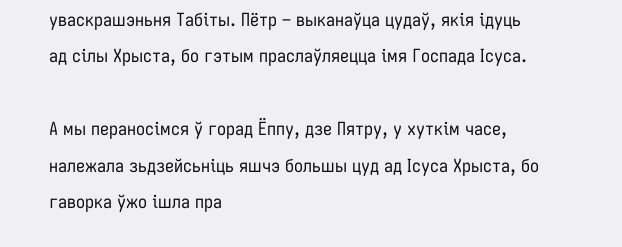уваскрашэньня Табіты. Пётр – выканаўца цудаў, якія ідуць ад сілы Хрыста, бо гэтым праслаўляецца імя Госпада Ісуса.

А мы пераносімся ў горад Ёппу, дзе Пятру, у хуткім часе, належала зьдзейсьніць яшчэ большы цуд ад Ісуса Хрыста, бо гаворка ўжо ішла пра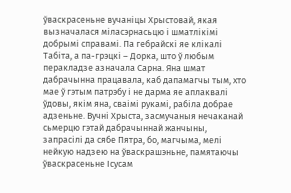ўваскрасеньне вучаніцы Хрыстовай, якая вызначалася міласэрнасьцю і шматлікімі добрымі справамі. Па гебрайскі яе клікалі Табіта, а па-грэцкі – Дорка, што ў любым перакладзе азначала Сарна. Яна шмат дабрачынна працавала, каб дапамагчы тым, хто мае ў гэтым патрэбу і не дарма яе аплаквалі ўдовы, якім яна, сваімі рукамі, рабіла добрае адзеньне. Вучні Хрыста, засмучаныя нечаканай сьмерцю гэтай дабрачыннай жанчыны, запрасілі да сябе Пятра, бо, магчыма, мелі нейкую надзею на ўваскрашэньне, памятаючы ўваскрасеньне Ісусам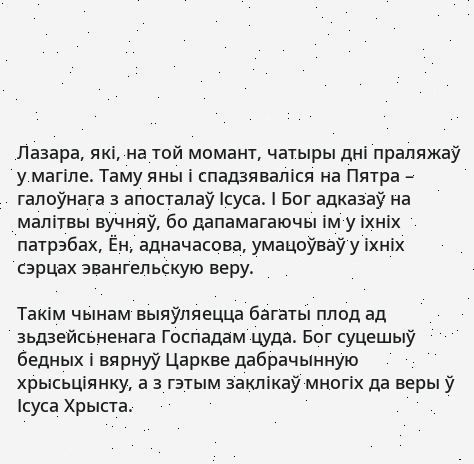Лазара, які, на той момант, чатыры дні праляжаў у магіле. Таму яны і спадзяваліся на Пятра – галоўнага з апосталаў Ісуса. І Бог адказаў на малітвы вучняў, бо дапамагаючы ім у іхніх патрэбах, Ён, адначасова, умацоўваў у іхніх сэрцах эвангельскую веру.

Такім чынам выяўляецца багаты плод ад зьдзейсьненага Госпадам цуда. Бог суцешыў бедных і вярнуў Царкве дабрачынную хрысьціянку, а з гэтым заклікаў многіх да веры ў Ісуса Хрыста.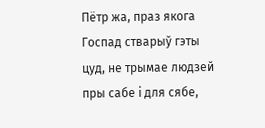Пётр жа, праз якога Госпад стварыў гэты цуд, не трымае людзей пры сабе і для сябе,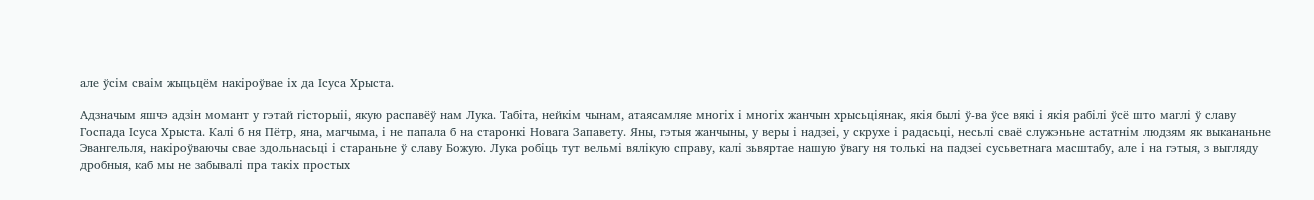але ўсім сваім жыцьцём накіроўвае іх да Ісуса Хрыста.

Адзначым яшчэ адзін момант у гэтай гісторыіі, якую распавёў нам Лука. Табіта, нейкім чынам, атаясамляе многіх і многіх жанчын хрысьціянак, якія былі ў-ва ўсе вякі і якія рабілі ўсё што маглі ў славу Госпада Ісуса Хрыста. Калі б ня Пётр, яна, магчыма, і не папала б на старонкі Новага Запавету. Яны, гэтыя жанчыны, у веры і надзеі, у скрухе і радасьці, несьлі сваё служэньне астатнім людзям як выкананьне Эвангельля, накіроўваючы свае здольнасьці і стараньне ў славу Божую. Лука робіць тут вельмі вялікую справу, калі зьвяртае нашую ўвагу ня толькі на падзеі сусьветнага масштабу, але і на гэтыя, з выгляду дробныя, каб мы не забывалі пра такіх простых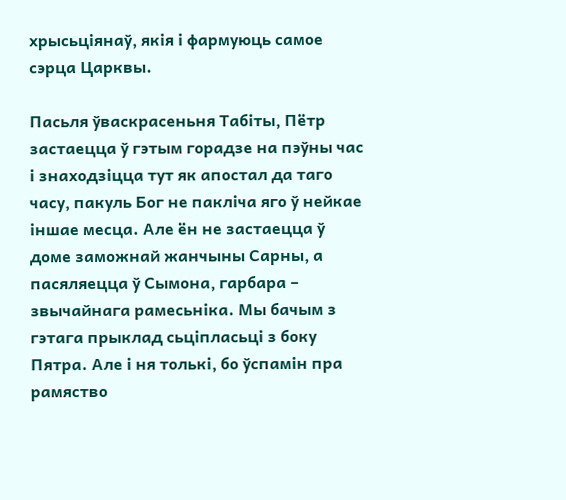хрысьціянаў, якія і фармуюць самое сэрца Царквы.

Пасьля ўваскрасеньня Табіты, Пётр застаецца ў гэтым горадзе на пэўны час і знаходзіцца тут як апостал да таго часу, пакуль Бог не пакліча яго ў нейкае іншае месца. Але ён не застаецца ў доме заможнай жанчыны Сарны, а пасяляецца ў Сымона, гарбара – звычайнага рамесьніка. Мы бачым з гэтага прыклад сьціпласьці з боку Пятра. Але і ня толькі, бо ўспамін пра рамяство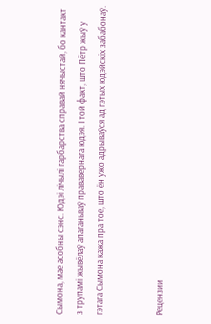Сымона, мае асобны сэнс. Юдэі лічылі гарбарства справай нячыстай, бо кантакт з трупамі жывёлаў апаганьваў прававернага юдэя. І той факт, што Пётр жыў у гэтага Сымона кажа пра тое, што ён ужо адрываўся ад гэтых юдэйскіх забабонаў.


Рецензии